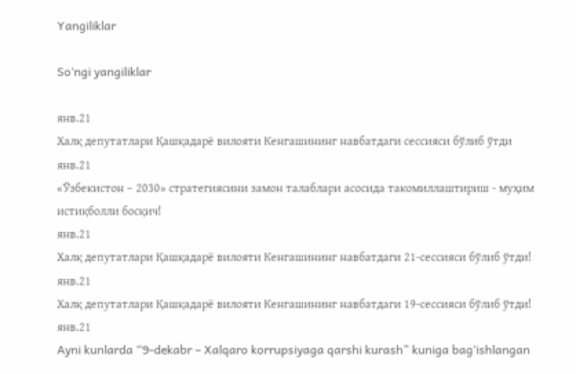Yangiliklar

So‘ngi yangiliklar

янв.21
Халқ депутатлари Қашқадарё вилояти Кенгашининг навбатдаги сессияси бўлиб ўтди
янв.21
«Ўзбекистон – 2030» стратегиясини замон талаблари асосида такомиллаштириш - муҳим истиқболли босқич!
янв.21
Халқ депутатлари Қашқадарё вилояти Кенгашининг навбатдаги 21-сессияси бўлиб ўтди!
янв.21
Халқ депутатлари Қашқадарё вилояти Кенгашининг навбатдаги 19-сессияси бўлиб ўтди!
янв.21
Ayni kunlarda “9-dekabr – Xalqaro korrupsiyaga qarshi kurash” kuniga bag‘ishlangan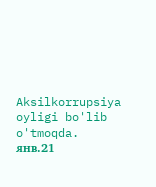Aksilkorrupsiya oyligi bo'lib o'tmoqda.
янв.21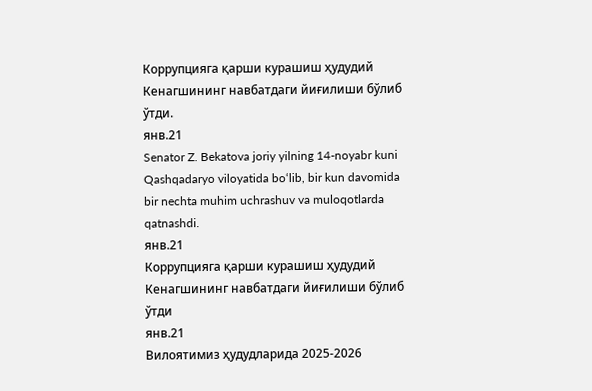Коррупцияга қарши курашиш ҳудудий Кенагшининг навбатдаги йиғилиши бўлиб ўтди.
янв.21
Senator Z. Bekatova joriy yilning 14-noyabr kuni Qashqadaryo viloyatida bo‘lib, bir kun davomida bir nechta muhim uchrashuv va muloqotlarda qatnashdi.
янв.21
Коррупцияга қарши курашиш ҳудудий Кенагшининг навбатдаги йиғилиши бўлиб ўтди
янв.21
Вилоятимиз ҳудудларида 2025-2026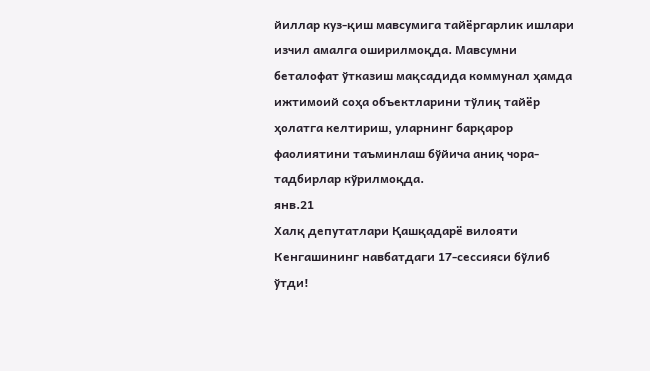йиллар куз-қиш мавсумига тайёргарлик ишлари изчил амалга оширилмоқда. Мавсумни беталофат ўтказиш мақсадида коммунал ҳамда ижтимоий соҳа объектларини тўлиқ тайёр ҳолатга келтириш, уларнинг барқарор фаолиятини таъминлаш бўйича аниқ чора-тадбирлар кўрилмоқда.
янв.21
Халқ депутатлари Қашқадарё вилояти Кенгашининг навбатдаги 17-сессияси бўлиб ўтди!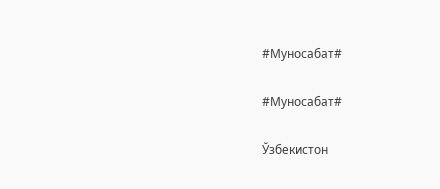#Муносабат#

#Муносабат#

Ўзбекистон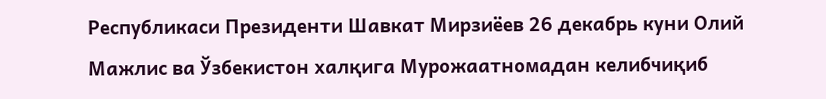Республикаси Президенти Шавкат Мирзиёев 26 декабрь куни Олий Мажлис ва Ўзбекистон халқига Мурожаатномадан келибчиқиб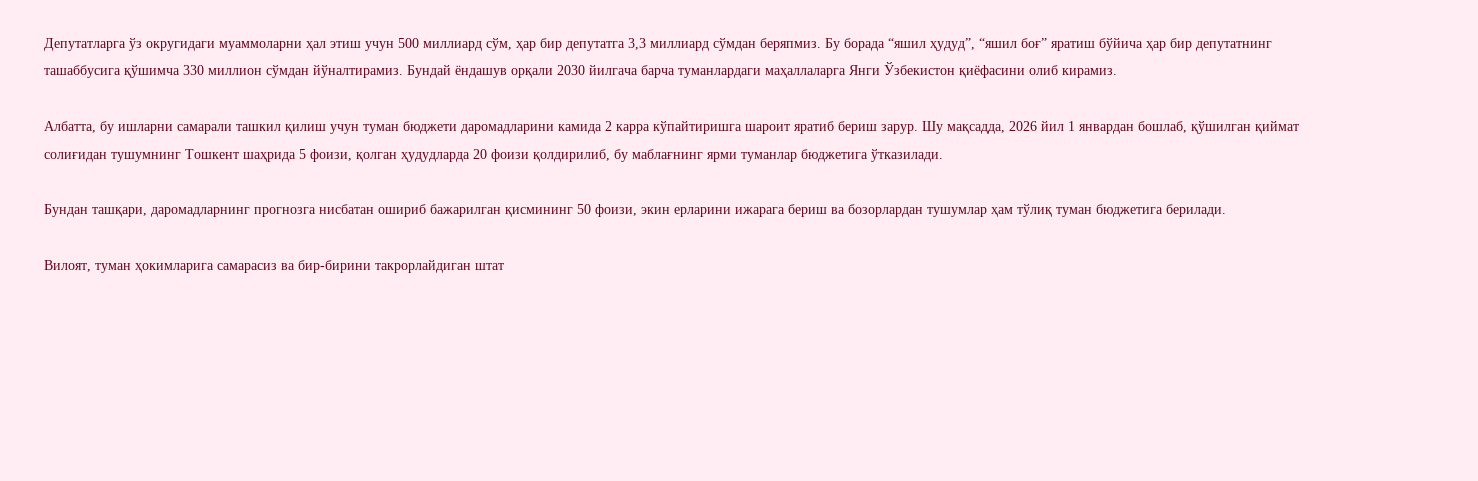Депутатларга ўз округидаги муаммоларни ҳал этиш учун 500 миллиард сўм, ҳар бир депутатга 3,3 миллиард сўмдан беряпмиз. Бу борада “яшил ҳудуд”, “яшил боғ” яратиш бўйича ҳар бир депутатнинг ташаббусига қўшимча 330 миллион сўмдан йўналтирамиз. Бундай ёндашув орқали 2030 йилгача барча туманлардаги маҳаллаларга Янги Ўзбекистон қиёфасини олиб кирамиз.

Албатта, бу ишларни самарали ташкил қилиш учун туман бюджети даромадларини камида 2 карра кўпайтиришга шароит яратиб бериш зарур. Шу мақсадда, 2026 йил 1 январдан бошлаб, қўшилган қиймат солиғидан тушумнинг Тошкент шаҳрида 5 фоизи, қолган ҳудудларда 20 фоизи қолдирилиб, бу маблағнинг ярми туманлар бюджетига ўтказилади.

Бундан ташқари, даромадларнинг прогнозга нисбатан ошириб бажарилган қисмининг 50 фоизи, экин ерларини ижарага бериш ва бозорлардан тушумлар ҳам тўлиқ туман бюджетига берилади.

Вилоят, туман ҳокимларига самарасиз ва бир-бирини такрорлайдиган штат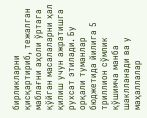бирликларни қисқартириб, тежалган маблағни аҳоли ўртага қўйган масалаларни ҳал қилиш учун ажратишга рухсат этилади. Бу орқали туманлар бюджетида йилига 5 триллион сўмлик қўшимча манба шаклланади ва у маҳаллалар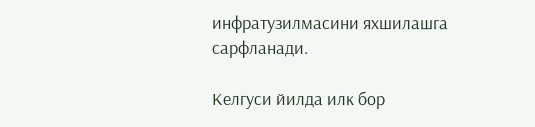инфратузилмасини яхшилашга сарфланади.

Келгуси йилда илк бор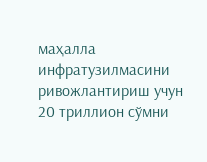маҳалла инфратузилмасини ривожлантириш учун 20 триллион сўмни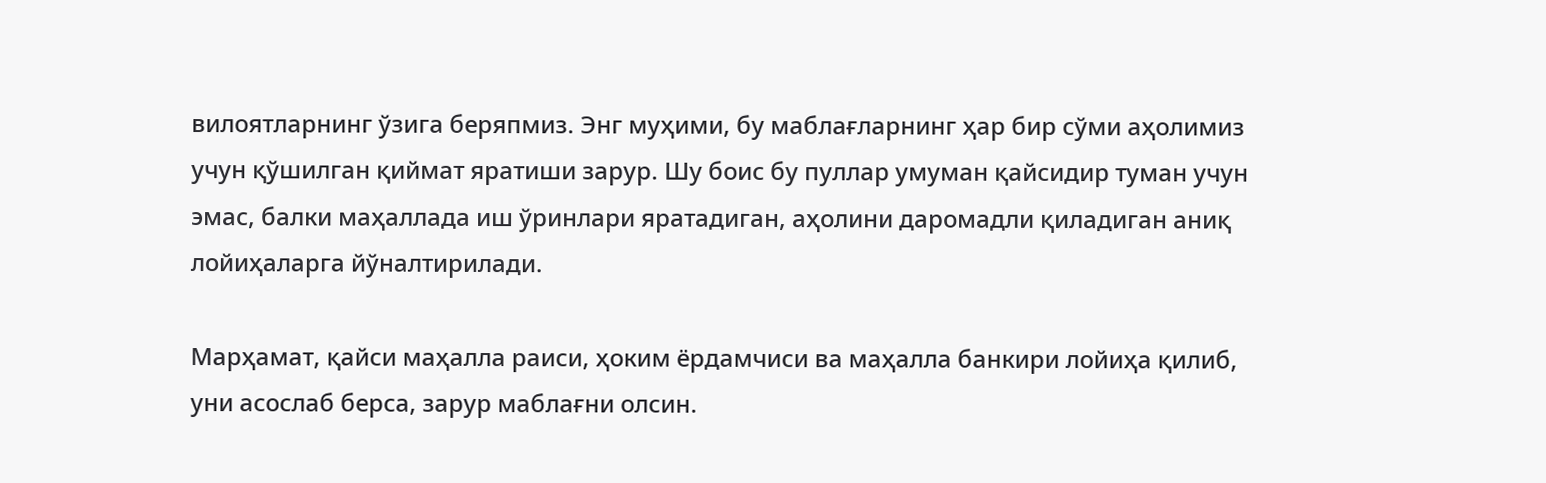вилоятларнинг ўзига беряпмиз. Энг муҳими, бу маблағларнинг ҳар бир сўми аҳолимиз учун қўшилган қиймат яратиши зарур. Шу боис бу пуллар умуман қайсидир туман учун эмас, балки маҳаллада иш ўринлари яратадиган, аҳолини даромадли қиладиган аниқ лойиҳаларга йўналтирилади.

Марҳамат, қайси маҳалла раиси, ҳоким ёрдамчиси ва маҳалла банкири лойиҳа қилиб, уни асослаб берса, зарур маблағни олсин.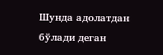Шунда адолатдан бўлади деган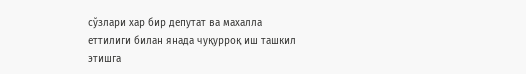сўзлари хар бир депутат ва махалла еттилиги билан янада чуқурроқ иш ташкил этишга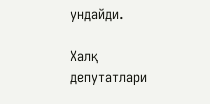ундайди.

Халқ депутатлари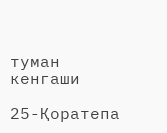туман кенгаши

25-Қоратепа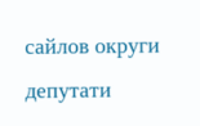сайлов округи депутати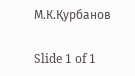М.К.Қурбанов

Slide 1 of 1